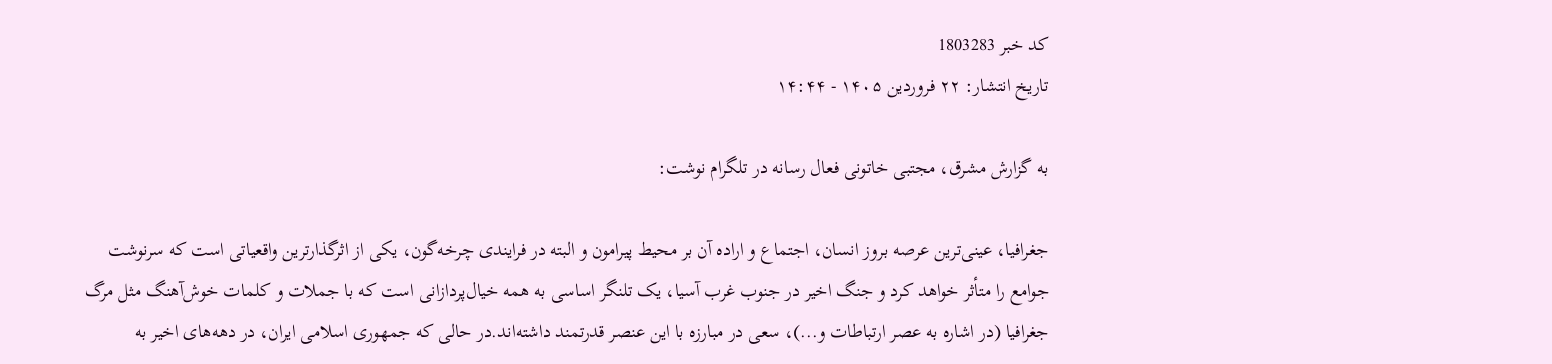کد خبر 1803283
تاریخ انتشار: ۲۲ فروردین ۱۴۰۵ - ۱۴:۴۴

به گزارش مشرق، مجتبی خاتونی فعال رسانه در تلگرام نوشت:

جغرافیا، عینی‌ترین عرصه بروز انسان، اجتماع و اراده آن بر محیط پیرامون و البته در فرایندی چرخه‌گون، یکی از اثرگذارترین واقعیاتی است که سرنوشت جوامع را متأثر خواهد کرد و جنگ اخیر در جنوب غرب آسیا، یک تلنگر اساسی به همه خیال‌پردازانی است که با جملات و کلمات خوش‌آهنگ مثل مرگ جغرافیا (در اشاره به عصر ارتباطات و...)، سعی در مبارزه با این عنصر قدرتمند داشته‌اند.در حالی که جمهوری اسلامی ایران، در دهه‌های اخیر به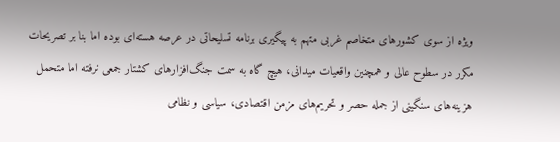ویژه از سوی کشورهای متخاصم غربی متهم به پیگیری برنامه تسلیحاتی در عرصه هسته‌ای بوده اما بنا بر تصریحات مکرر در سطوح عالی و همچنین واقعیات میدانی، هیچ گاه به سمت جنگ‌افزارهای کشتار جمعی نرفته اما متحمل هزینه‌های سنگینی از جمله حصر و تحریم‌های مزمن اقتصادی، سیاسی و نظامی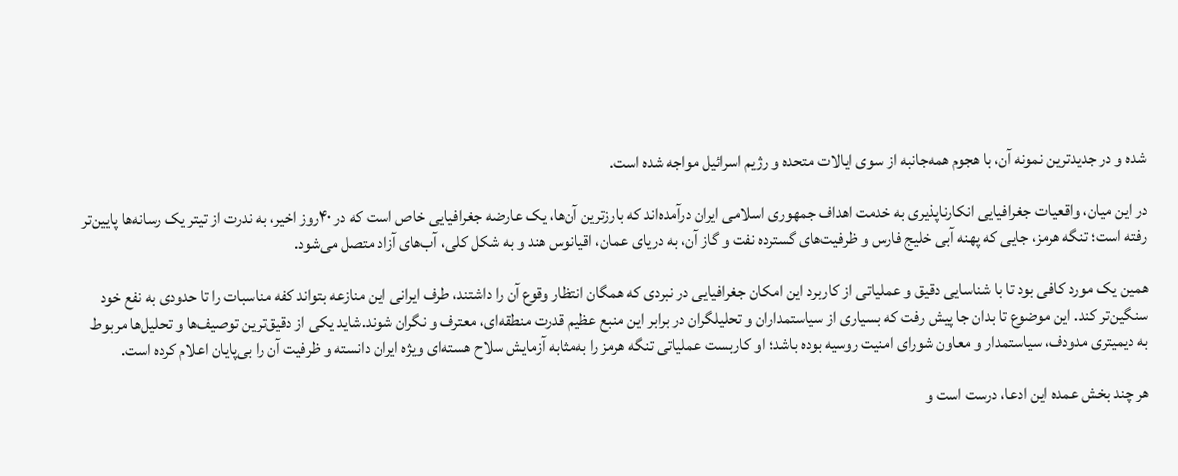شده و در جدیدترین نمونه آن، با هجوم همه‌جانبه از سوی ایالات متحده و رژیم اسرائیل مواجه شده است.

در این میان، واقعیات جغرافیایی انکارناپذیری به خدمت اهداف جمهوری اسلامی ایران درآمده‌اند که بارزترین آن‌ها، یک عارضه جغرافیایی خاص است که در ۴۰روز اخیر، به ندرت از تیتر یک رسانه‌ها پایین‌تر رفته است؛ تنگه هرمز، جایی که پهنه آبی خلیج فارس و ظرفیت‌های گسترده نفت و گاز آن، به دریای عمان، اقیانوس هند و به شکل کلی، آب‌های آزاد متصل می‌شود.

همین یک مورد کافی بود تا با شناسایی دقیق و عملیاتی از کاربرد این امکان جغرافیایی در نبردی که همگان انتظار وقوع آن را داشتند، طرف ایرانی این منازعه بتواند کفه مناسبات را تا حدودی به نفع خود سنگین‌تر کند. این موضوع تا بدان جا پیش رفت که بسیاری از سیاستمداران و تحلیلگران در برابر این منبع عظیم قدرت منطقه‌ای، معترف و نگران شوند.شاید یکی از دقیق‌ترین توصیف‌ها و تحلیل‌ها مربوط به دیمیتری مدودف، سیاستمدار و معاون شورای امنیت روسیه بوده باشد؛ او کاربست عملیاتی تنگه هرمز را به‌مثابه آزمایش سلاح هسته‌ای ویژه ایران دانسته و ظرفیت آن را بی‌پایان اعلام کرده است.

هر چند بخش عمده این ادعا، درست است و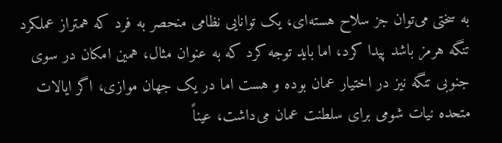به سختی می‌توان جز سلاح هسته‌ای، یک توانایی نظامی منحصر به فرد که همتراز عملکرد تنگه هرمز باشد پیدا کرد، اما باید توجه کرد که به عنوان مثال، همین امکان در سوی جنوبی تنگه نیز در اختیار عمان بوده و هست اما در یک جهان موازی، اگر ایالات متحده نیات شومی برای سلطنت عمان می‌داشت، عیناً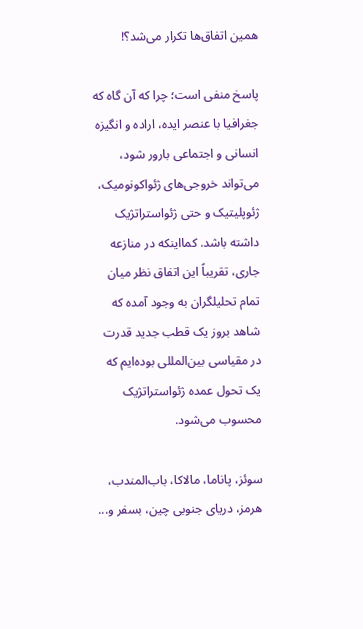همین اتفاق‌ها تکرار می‌شد؟!

پاسخ منفی است؛ چرا که آن گاه که جغرافیا با عنصر ایده، اراده و انگیزه انسانی و اجتماعی بارور شود، می‌تواند خروجی‌های ژئواکونومیک، ژئوپلیتیک و حتی ژئواستراتژیک داشته باشد. کمااینکه در منازعه جاری، تقریباً این اتفاق نظر میان تمام تحلیلگران به وجود آمده که شاهد بروز یک قطب جدید قدرت در مقیاسی بین‌المللی بوده‌ایم که یک تحول عمده ژئواستراتژیک محسوب می‌شود.

سوئز، پاناما، مالاکا، باب‌المندب، هرمز، دریای جنوبی چین، بسفر و...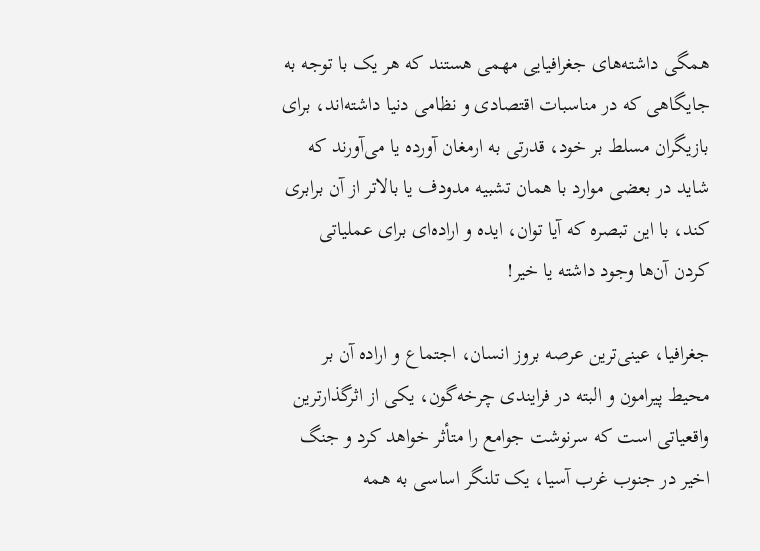همگی داشته‌های جغرافیایی مهمی هستند که هر یک با توجه به جایگاهی که در مناسبات اقتصادی و نظامی دنیا داشته‌اند، برای بازیگران مسلط بر خود، قدرتی به ارمغان آورده یا می‌آورند که شاید در بعضی موارد با همان تشبیه مدودف یا بالاتر از آن برابری کند، با این تبصره که آیا توان، ایده و اراده‌ای برای عملیاتی کردن آن‌ها وجود داشته یا خیر!

جغرافیا، عینی‌ترین عرصه بروز انسان، اجتماع و اراده آن بر محیط پیرامون و البته در فرایندی چرخه‌گون، یکی از اثرگذارترین واقعیاتی است که سرنوشت جوامع را متأثر خواهد کرد و جنگ اخیر در جنوب غرب آسیا، یک تلنگر اساسی به همه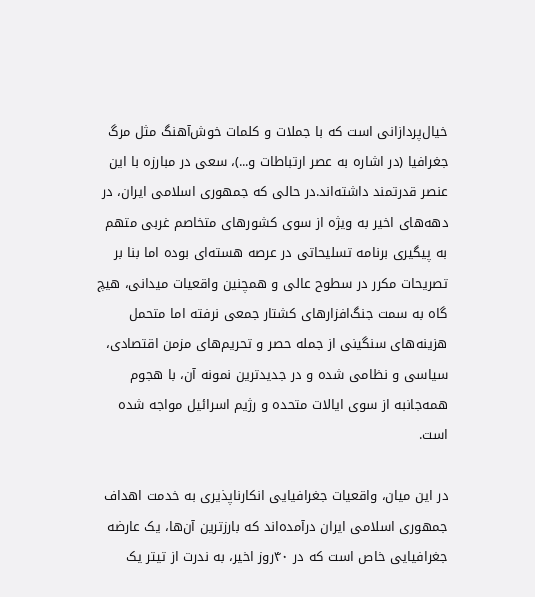خیال‌پردازانی است که با جملات و کلمات خوش‌آهنگ مثل مرگ جغرافیا (در اشاره به عصر ارتباطات و...)، سعی در مبارزه با این عنصر قدرتمند داشته‌اند.در حالی که جمهوری اسلامی ایران، در دهه‌های اخیر به ویژه از سوی کشورهای متخاصم غربی متهم به پیگیری برنامه تسلیحاتی در عرصه هسته‌ای بوده اما بنا بر تصریحات مکرر در سطوح عالی و همچنین واقعیات میدانی، هیچ گاه به سمت جنگ‌افزارهای کشتار جمعی نرفته اما متحمل هزینه‌های سنگینی از جمله حصر و تحریم‌های مزمن اقتصادی، سیاسی و نظامی شده و در جدیدترین نمونه آن، با هجوم همه‌جانبه از سوی ایالات متحده و رژیم اسرائیل مواجه شده است.

در این میان، واقعیات جغرافیایی انکارناپذیری به خدمت اهداف جمهوری اسلامی ایران درآمده‌اند که بارزترین آن‌ها، یک عارضه جغرافیایی خاص است که در ۴۰روز اخیر، به ندرت از تیتر یک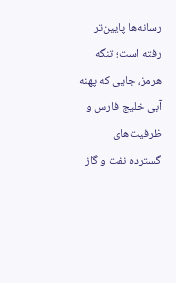رسانه‌ها پایین‌تر رفته است؛ تنگه هرمز، جایی که پهنه آبی خلیج فارس و ظرفیت‌های گسترده نفت و گاز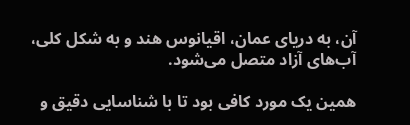آن، به دریای عمان، اقیانوس هند و به شکل کلی، آب‌های آزاد متصل می‌شود.

همین یک مورد کافی بود تا با شناسایی دقیق و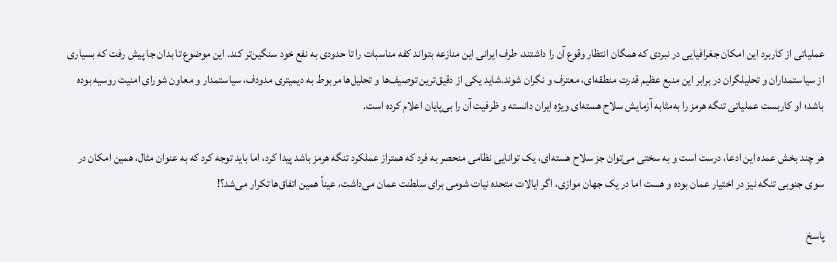عملیاتی از کاربرد این امکان جغرافیایی در نبردی که همگان انتظار وقوع آن را داشتند، طرف ایرانی این منازعه بتواند کفه مناسبات را تا حدودی به نفع خود سنگین‌تر کند. این موضوع تا بدان جا پیش رفت که بسیاری از سیاستمداران و تحلیلگران در برابر این منبع عظیم قدرت منطقه‌ای، معترف و نگران شوند.شاید یکی از دقیق‌ترین توصیف‌ها و تحلیل‌ها مربوط به دیمیتری مدودف، سیاستمدار و معاون شورای امنیت روسیه بوده باشد؛ او کاربست عملیاتی تنگه هرمز را به‌مثابه آزمایش سلاح هسته‌ای ویژه ایران دانسته و ظرفیت آن را بی‌پایان اعلام کرده است.

هر چند بخش عمده این ادعا، درست است و به سختی می‌توان جز سلاح هسته‌ای، یک توانایی نظامی منحصر به فرد که همتراز عملکرد تنگه هرمز باشد پیدا کرد، اما باید توجه کرد که به عنوان مثال، همین امکان در سوی جنوبی تنگه نیز در اختیار عمان بوده و هست اما در یک جهان موازی، اگر ایالات متحده نیات شومی برای سلطنت عمان می‌داشت، عیناً همین اتفاق‌ها تکرار می‌شد؟!

پاسخ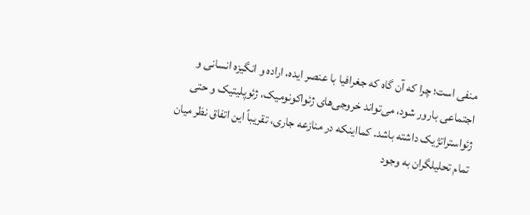منفی است؛ چرا که آن گاه که جغرافیا با عنصر ایده، اراده و انگیزه انسانی و اجتماعی بارور شود، می‌تواند خروجی‌های ژئواکونومیک، ژئوپلیتیک و حتی ژئواستراتژیک داشته باشد. کمااینکه در منازعه جاری، تقریباً این اتفاق نظر میان تمام تحلیلگران به وجود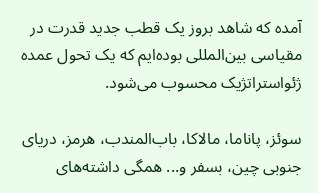آمده که شاهد بروز یک قطب جدید قدرت در مقیاسی بین‌المللی بوده‌ایم که یک تحول عمده ژئواستراتژیک محسوب می‌شود.

سوئز، پاناما، مالاکا، باب‌المندب، هرمز، دریای جنوبی چین، بسفر و... همگی داشته‌های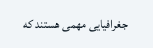جغرافیایی مهمی هستند که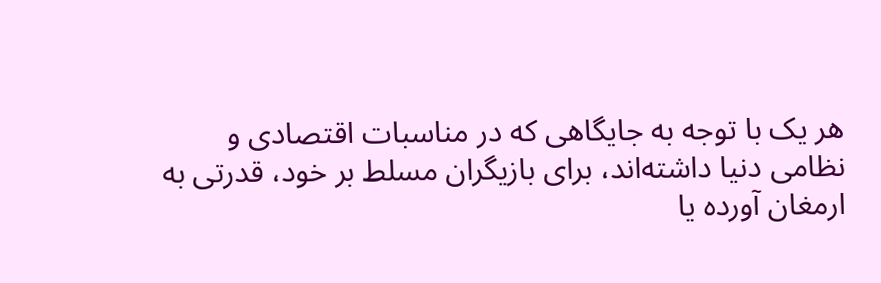هر یک با توجه به جایگاهی که در مناسبات اقتصادی و نظامی دنیا داشته‌اند، برای بازیگران مسلط بر خود، قدرتی به ارمغان آورده یا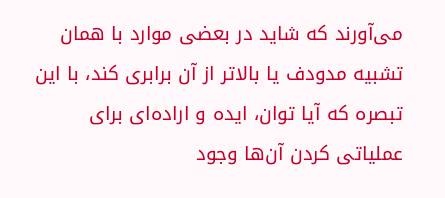می‌آورند که شاید در بعضی موارد با همان تشبیه مدودف یا بالاتر از آن برابری کند، با این تبصره که آیا توان، ایده و اراده‌ای برای عملیاتی کردن آن‌ها وجود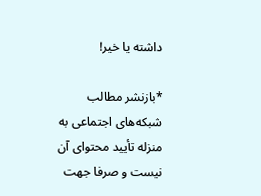داشته یا خیر!

*بازنشر مطالب شبکه‌های اجتماعی به منزله تأیید محتوای آن نیست و صرفا جهت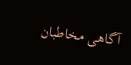آگاهی مخاطبان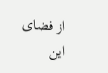از فضای این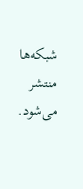شبکه‌ها منتشر می‌شود.